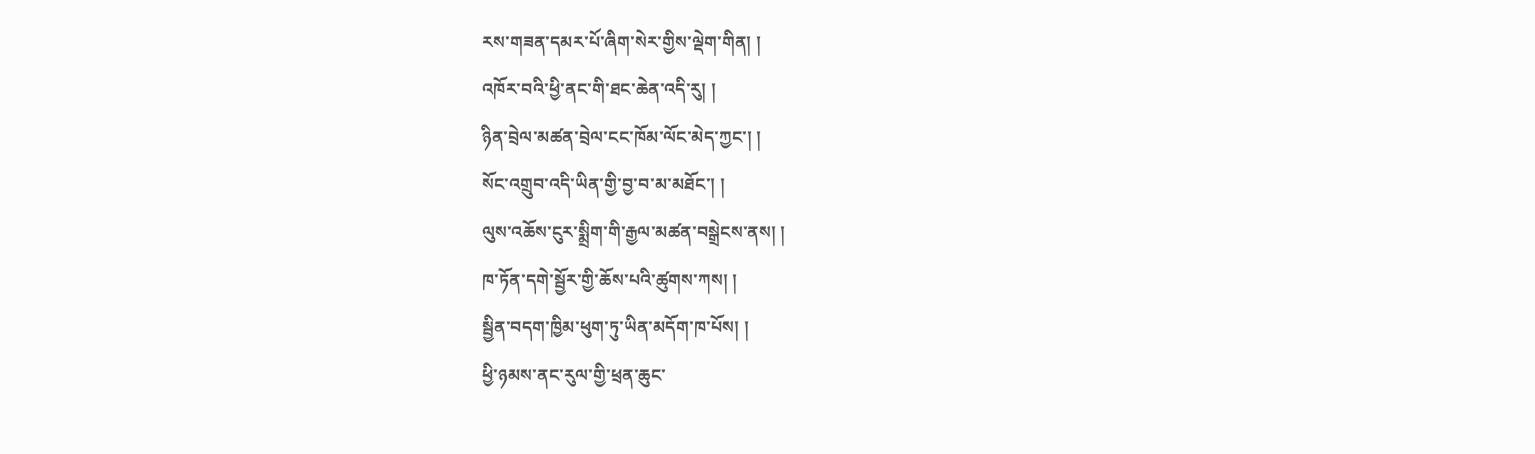རས་གཟན་དམར་པོ་ཞིག་སེར་གྱིས་ལྡེག་གིན། །
འཁོར་བའི་ཕྱི་ནང་གི་ཐང་ཆེན་འདི་རུ། །
ཉིན་བྲེལ་མཚན་བྲེལ་ངང་ཁོམ་ལོང་མེད་ཀྱང་། །
སོང་འགྲུབ་འདི་ཡིན་གྱི་བྱ་བ་མ་མཐོང་། །
ལུས་འཆོས་ངུར་སྨྲིག་གི་རྒྱལ་མཚན་བསྒྲེངས་ནས། །
ཁ་ཏོན་དགེ་སྦྱོར་གྱི་ཆོས་པའི་ཚུགས་ཀས། །
སྦྱིན་བདག་ཁྱིམ་ཕུག་ཏུ་ཡིན་མདོག་ཁ་པོས། །
ཕྱི་ཉམས་ནང་རུལ་གྱི་ཕྲན་ཆུང་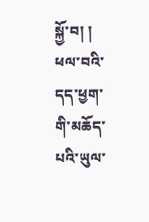སྐྱོ་བ། །
ཕལ་བའི་དད་ཕྱག་གི་མཆོད་པའི་ཡུལ་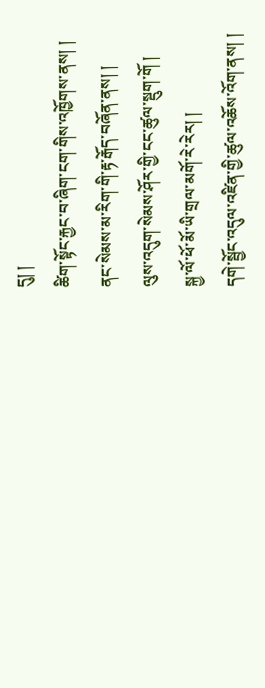དུ། །
ཚིག་སྟོང་རྐྱང་བ་ཞིག་ངག་གིས་འཁྱོགས་ནས། །
ནང་སེམས་མ་རིག་གི་རྟ་རྒོད་བཞོན་ནས། །
ལུས་འདུག་སེམས་ཤོར་གྱི་ངང་ཚུལ་སྡུག་གོ །
སྐྱ་ལོ་ཕོ་མོ་ཡི་གྲལ་མགོ་རེ་རེར། །
དགེ་སྦྱོང་འདུལ་འཛིན་གྱི་ཚུལ་འཆོས་འོག་ནས། །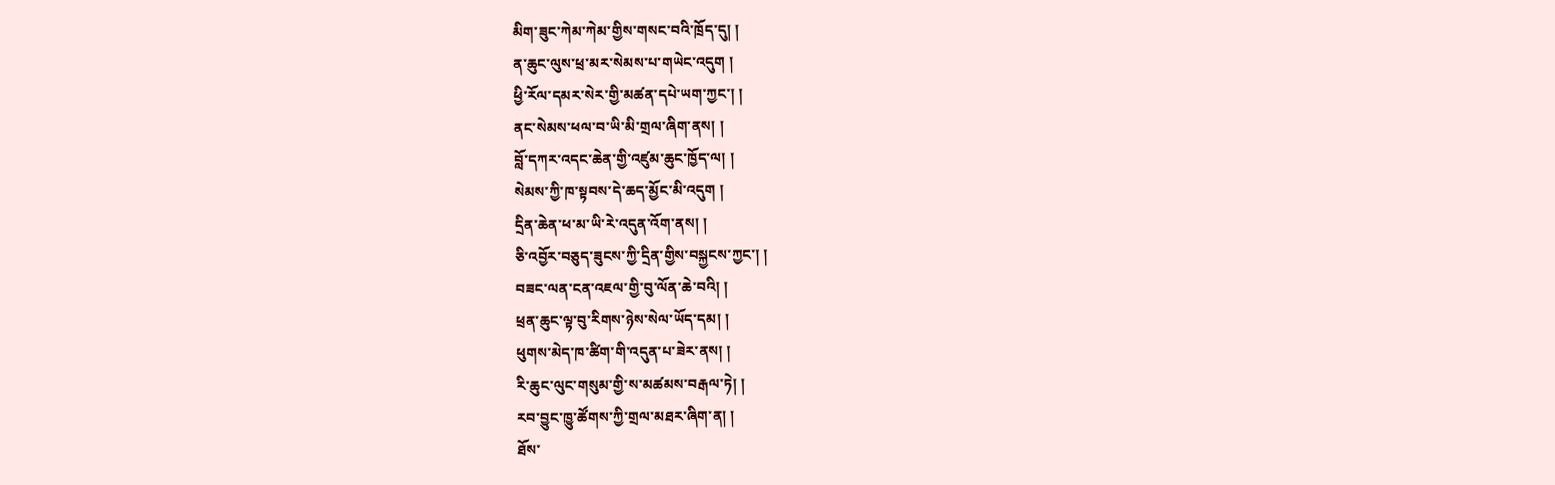མིག་ཟུང་ཀེམ་ཀེམ་གྱིས་གསང་བའི་ཁྲོད་དུ། །
ན་ཆུང་ལུས་ཕྲ་མར་སེམས་པ་གཡེང་འདུག །
ཕྱི་རོལ་དམར་སེར་གྱི་མཚན་དཔེ་ཡག་ཀྱང་། །
ནང་སེམས་ཕལ་བ་ཡི་མི་གྲལ་ཞིག་ནས། །
བློ་དཀར་འདང་ཆེན་གྱི་འཛུམ་ཆུང་ཁྱོད་ལ། །
སེམས་ཀྱི་ཁ་སྟབས་དེ་ཆད་མྱོང་མི་འདུག །
དྲིན་ཆེན་ཕ་མ་ཡི་རེ་འདུན་འོག་ནས། །
ཅི་འབྱོར་བཅུད་ཟུངས་ཀྱི་དྲིན་གྱིས་བསྐྱངས་ཀྱང་། །
བཟང་ལན་ངན་འཇལ་གྱི་བུ་ལོན་ཆེ་བའི། །
ཕྲན་ཆུང་ལྟ་བུ་རིགས་ཉེས་སེལ་ཡོད་དམ། །
ཕུགས་མེད་ཁ་ཚིག་གི་འདུན་པ་ཟེར་ནས། །
རི་ཆུང་ལུང་གསུམ་གྱི་ས་མཚམས་བརྒལ་ཏེ། །
རབ་བྱུང་ཁྱུ་ཚོགས་ཀྱི་གྲལ་མཐར་ཞིག་ན། །
ཐོས་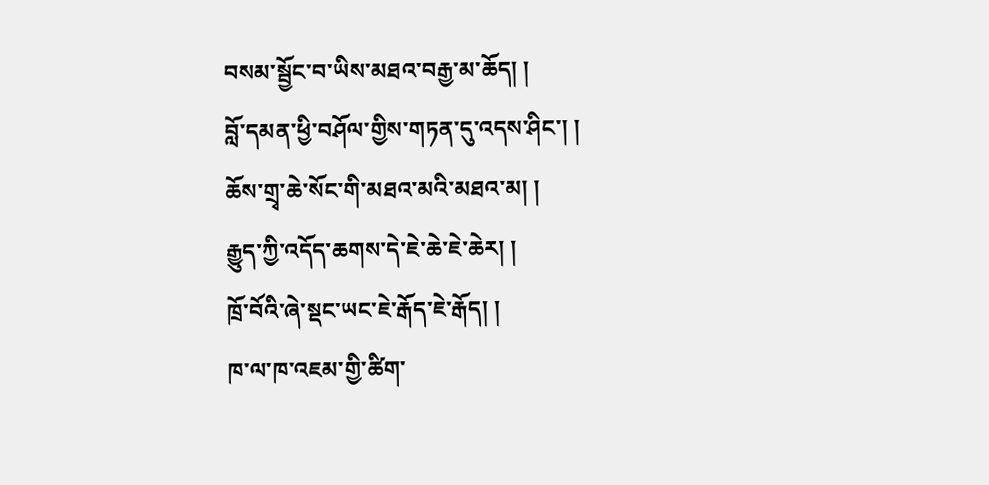བསམ་སྦྱོང་བ་ཡིས་མཐའ་བརྒྱ་མ་ཆོད། །
བློ་དམན་ཕྱི་བཤོལ་གྱིས་གཏན་དུ་འདས་ཤིང་། །
ཆོས་གྲྭ་ཆེ་སོང་གི་མཐའ་མའི་མཐའ་མ། །
རྒྱུད་ཀྱི་འདོད་ཆགས་དེ་ཇེ་ཆེ་ཇེ་ཆེར། །
ཁྲོ་བོའི་ཞེ་སྡང་ཡང་ཇེ་རྒོད་ཇེ་རྒོད། །
ཁ་ལ་ཁ་འཇམ་གྱི་ཚིག་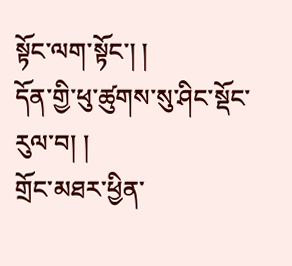སྟོང་ལག་སྟོང་། །
དོན་གྱི་ཕུ་ཚུགས་སུ་ཤིང་སྡོང་རུལ་བ། །
གྲོང་མཐར་ཕྱིན་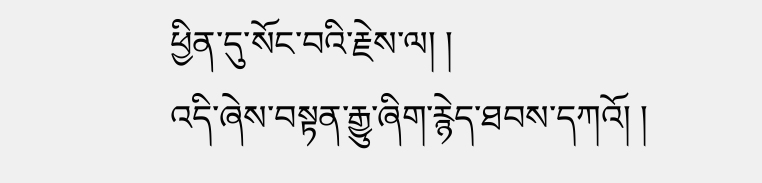ཕྱིན་དུ་སོང་བའི་རྗེས་ལ། །
འདི་ཞེས་བསྟན་རྒྱུ་ཞིག་རྙེད་ཐབས་དཀའོ། །